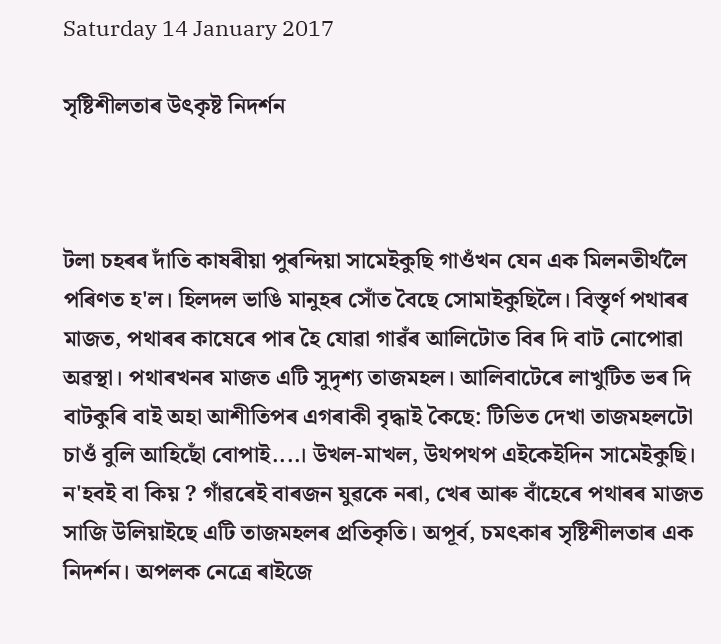Saturday 14 January 2017

সৃষ্টিশীলতাৰ উৎকৃষ্ট নিদৰ্শন



টলা চহৰৰ দাঁতি কাষৰীয়া পুৰন্দিয়া সামেইকুছি গাওঁখন যেন এক মিলনতীৰ্থলৈ পৰিণত হ'ল। হিলদল ভাঙি মানুহৰ সোঁত বৈছে সোমাইকুছিলৈ। বিস্তৃৰ্ণ পথাৰৰ মাজত, পথাৰৰ কাষেৰে পাৰ হৈ যোৱা গাৱঁৰ আলিটোত বিৰ দি বাট নোপোৱা অৱস্থা। পথাৰখনৰ মাজত এটি সুদৃশ্য তাজমহল। আলিবাটেৰে লাখুটিত ভৰ দি বাটকুৰি বাই অহা আশীতিপৰ এগৰাকী বৃদ্ধাই কৈছে: টিভিত দেখা তাজমহলটো চাওঁ বুলি আহিছোঁ বোপাই....। উখল-মাখল, উথপথপ এইকেইদিন সামেইকুছি। ন'হবই বা কিয় ? গাঁৱৰেই বাৰজন যুৱকে নৰা, খেৰ আৰু বাঁহেৰে পথাৰৰ মাজত সাজি উলিয়াইছে এটি তাজমহলৰ প্ৰতিকৃতি। অপূৰ্ব, চমৎকাৰ সৃষ্টিশীলতাৰ এক নিদৰ্শন। অপলক নেত্ৰে ৰাইজে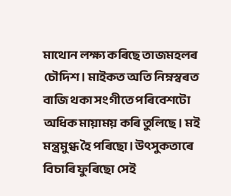মাথোন লক্ষ্য কৰিছে তাজমহলৰ চৌদিশ। মাইকত অতি নিম্নস্বৰত বাজি থকা সংগীতে পৰিবেশটো অধিক মায়াময় কৰি তুলিছে। মই মন্ত্ৰমুগ্ধ হৈ পৰিছো। উৎসুকতাৰে বিচাৰি ফুৰিছো সেই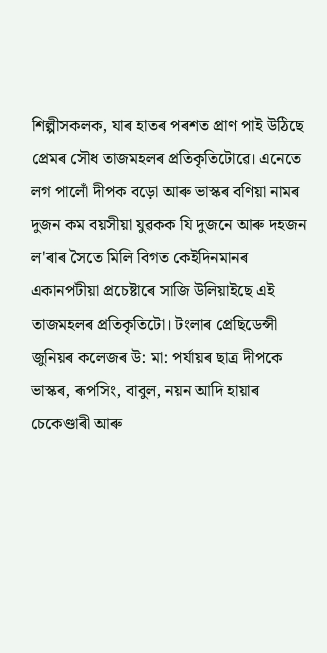শিল্পীসকলক, যাৰ হাতৰ পৰশত প্ৰাণ পাই উঠিছে প্ৰেমৰ সৌধ তাজমহলৰ প্ৰতিকৃতিটোৱে। এনেতে লগ পালোঁ দীপক বড়ো আৰু ভাস্কৰ বণিয়া নামৰ দুজন কম বয়সীয়া যুৱকক যি দুজনে আৰু দহজন ল'ৰাৰ সৈতে মিলি বিগত কেইদিনমানৰ একানপটীয়া প্ৰচেষ্টাৰে সাজি উলিয়াইছে এই তাজমহলৰ প্ৰতিকৃতিটো। টংলাৰ প্ৰেছিডেন্সী জুনিয়ৰ কলেজৰ উ: মা: পৰ্যায়ৰ ছাত্ৰ দীপকে ভাস্কৰ, ৰূপসিং, বাবুল, নয়ন আদি হায়াৰ চেকেণ্ডাৰী আৰু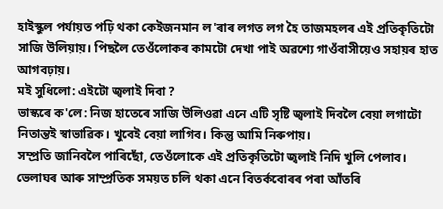হাইস্কুল পৰ্যায়ত পঢ়ি থকা কেইজনমান ল'ৰাৰ লগত লগ হৈ তাজমহলৰ এই প্ৰতিকৃতিটো সাজি উলিয়ায়। পিছলৈ তেওঁলোকৰ কামটো দেখা পাই অৱশ্যে গাওঁবাসীয়েও সহায়ৰ হাত আগবঢ়ায়।
মই সুধিলো: এইটো জ্বলাই দিবা ?
ভাস্কৰে ক'লে: নিজ হাতেৰে সাজি উলিওৱা এনে এটি সৃষ্টি জ্বলাই দিবলৈ বেয়া লগাটো নিতান্তই স্বাভাৱিক। খুবেই বেয়া লাগিব। কিন্তু আমি নিৰুপায়।
সম্প্ৰতি জানিবলৈ পাৰিছোঁ, তেওঁলোকে এই প্ৰতিকৃতিটো জ্বলাই নিদি খুলি পেলাব। ভেলাঘৰ আৰু সাম্প্ৰতিক সময়ত চলি থকা এনে বিতৰ্কবোৰৰ পৰা আঁতৰি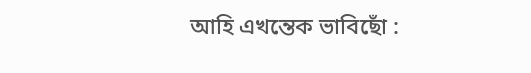আহি এখন্তেক ভাবিছোঁ :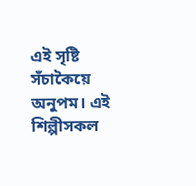এই সৃষ্টি সঁচাকৈয়ে অনুপম। এই শিল্পীসকল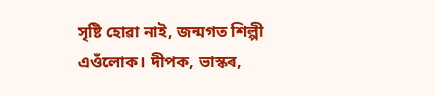সৃষ্টি হোৱা নাই, জন্মগত শিল্পী এওঁলোক। দীপক, ভাস্কৰ,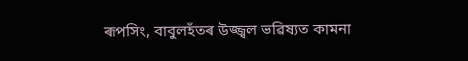ৰূপসিং, বাবুলহঁতৰ উজ্জ্বল ভৱিষ্যত কামনা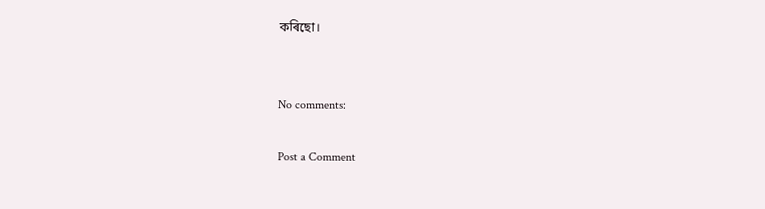কৰিছো।


No comments:

Post a Comment